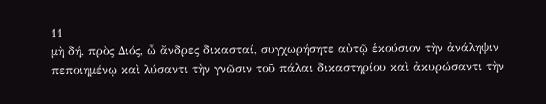11
μὴ δή, πρὸς Διός, ὦ ἄνδρες δικασταί, συγχωρήσητε αὐτῷ ἑκούσιον τὴν ἀνάληψιν πεποιημένῳ καὶ λύσαντι τὴν γνῶσιν τοῦ πάλαι δικαστηρίου καὶ ἀκυρώσαντι τὴν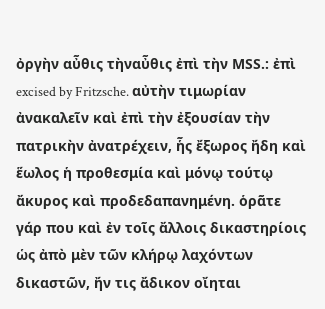ὀργὴν αὖθις τὴναὖθις ἐπὶ τὴν ΜSS.: ἐπὶ excised by Fritzsche. αὐτὴν τιμωρίαν ἀνακαλεῖν καὶ ἐπὶ τὴν ἐξουσίαν τὴν πατρικὴν ἀνατρέχειν, ἧς ἔξωρος ἤδη καὶ ἕωλος ἡ προθεσμία καὶ μόνῳ τούτῳ ἄκυρος καὶ προδεδαπανημένη. ὁρᾶτε γάρ που καὶ ἐν τοῖς ἄλλοις δικαστηρίοις ὡς ἀπὸ μὲν τῶν κλήρῳ λαχόντων δικαστῶν, ἤν τις ἄδικον οἴηται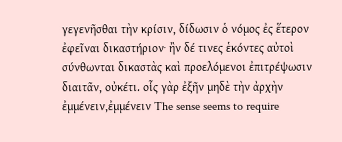γεγενῆσθαι τὴν κρίσιν, δίδωσιν ὁ νόμος ἐς ἕτερον ἐφεῖναι δικαστήριον· ἢν δέ τινες ἑκόντες αὐτοὶ σύνθωνται δικαστὰς καὶ προελόμενοι ἐπιτρέψωσιν διαιτᾶν, οὐκέτι. οἷς γὰρ ἐξῆν μηδὲ τὴν ἀρχὴν ἐμμένειν,ἐμμένειν The sense seems to require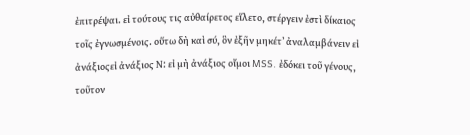ἐπιτρέψαι. εἰ τούτους τις αὐθαίρετος εἵλετο, στέργειν ἐστὶ δίκαιος τοῖς ἐγνωσμένοις. οὕτω δὴ καὶ σύ, ὃν ἐξῆν μηκέτʼ ἀναλαμβάνειν εἰ ἀνάξιοςεἰ ἀνάξιος Ν: εἰ μὴ ἀνάξιος οἴμοι MSS. ἐδόκει τοῦ γένους, τοῦτον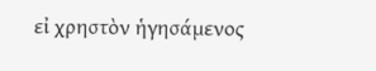εἰ χρηστὸν ἡγησάμενος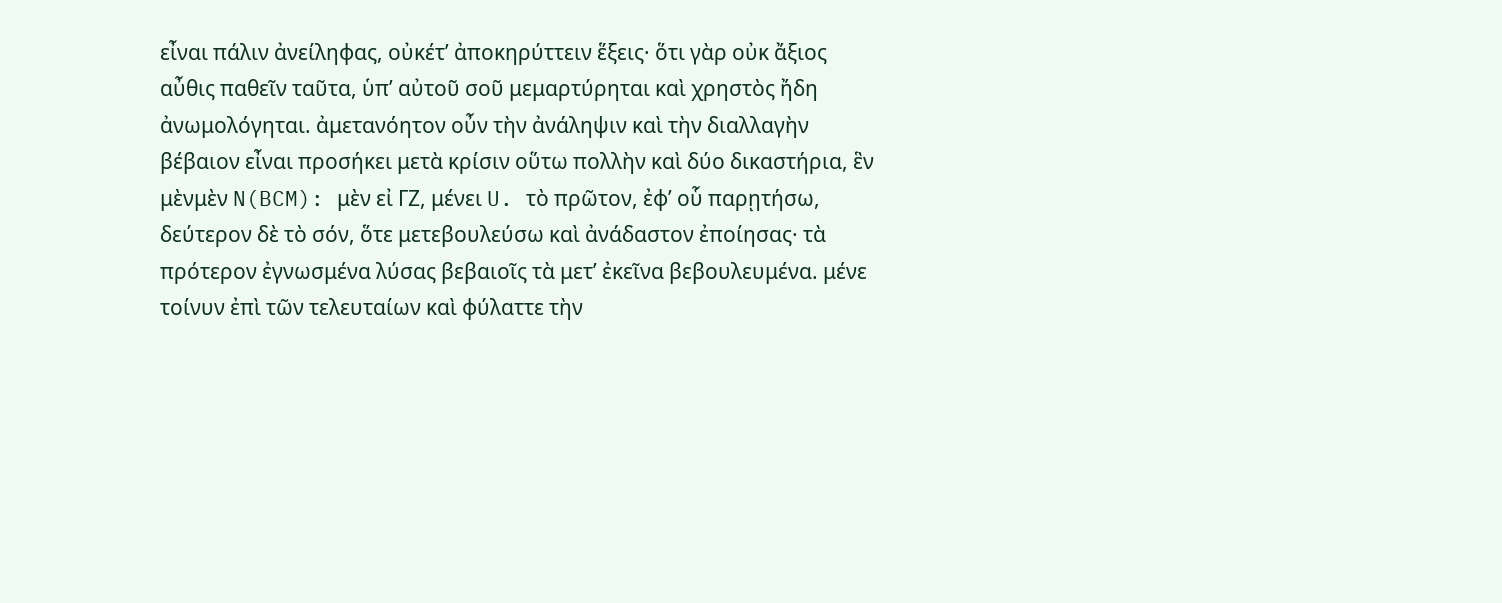εἶναι πάλιν ἀνείληφας, οὐκέτʼ ἀποκηρύττειν ἕξεις· ὅτι γὰρ οὐκ ἄξιος αὖθις παθεῖν ταῦτα, ὑπʼ αὐτοῦ σοῦ μεμαρτύρηται καὶ χρηστὸς ἤδη ἀνωμολόγηται. ἀμετανόητον οὖν τὴν ἀνάληψιν καὶ τὴν διαλλαγὴν βέβαιον εἶναι προσήκει μετὰ κρίσιν οὕτω πολλὴν καὶ δύο δικαστήρια, ἓν μὲνμὲν N(BCM): μὲν εἰ ΓΖ, μένει U. τὸ πρῶτον, ἐφʼ οὗ παρῃτήσω, δεύτερον δὲ τὸ σόν, ὅτε μετεβουλεύσω καὶ ἀνάδαστον ἐποίησας· τὰ πρότερον ἐγνωσμένα λύσας βεβαιοῖς τὰ μετʼ ἐκεῖνα βεβουλευμένα. μένε τοίνυν ἐπὶ τῶν τελευταίων καὶ φύλαττε τὴν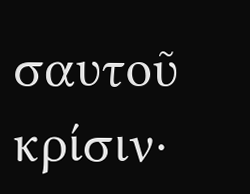σαυτοῦ κρίσιν·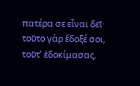πατέρα σε εἶναι δεῖ· τοῦτο γὰρ ἔδοξέ σοι, τοῦτʼ ἐδοκίμασας,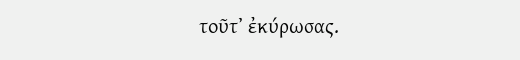τοῦτʼ ἐκύρωσας.